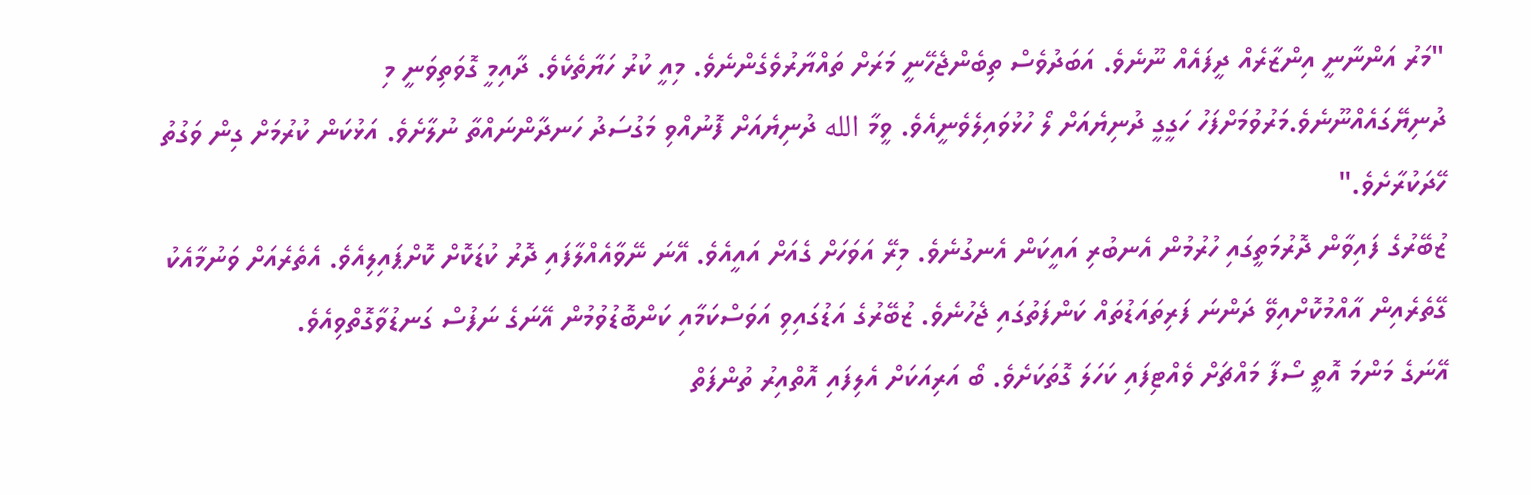"މަރު އަންނާނީ އިންޒާރެއް ދީފައެއް ނޫނެވެ. އަބަދުވެސް ތިބެންޖެހޭނީ މަރަށް ތައްޔާރުވެގެންނެވެ. މިއީ ކުރު ހަޔާތެކެވެ. ދާއިމީ ގޮވަތިވަނީ މި ދުނިޔޭގައެއްނޫނެވެ.މަރުވުމަށްފަހު ހަގީގީ ދުނިޔެއަށް ލޯ ހުޅުވައިލެވެނީއެވެ. ވީމާ الله ދުނިޔެއަށް ފޮނުއްވި މަގުސަދު ހަނދާންނައްތާ ނުލާށެވެ. އަޅުކަން ކުރުމަށް ގިން ވަގުތު ހޭދަކުރާށެވެ."
ޒުބޭރުގެ ފައިވާން ދޮރުމަތީގައި ހުރުމުން އެނބުރި އައީކަން އެނގުނެވެ. މިރޭ އަވަހަށް ގެއަށް އައީއެވެ. އޭނަ ނޭވާއެއްލާފައި ދޮރު ކުޑަކޮށް ކޮށްޕައިލިއެވެ. އެތެރެއަށް ވަނުމާއެކު ގޭތެރެއިން އާއްމުކޮށްއިވޭ ދަންނަ ފަރިތައަޑުތައް ކަންފަތުގައި ޖެހުނެވެ. ޒުބޭރުގެ އަޑުގައިވި އަވަސްކަމާއި ކަންބޮޑުވުމުން އޭނަގެ ނަފުސް ގަނޑުވާގޮތްވިއެވެ.
އޭނަގެ މަންމަ އޮތީ ސޯފާ މައްޗަށް ވެއްޓިފައި ކަހަލަ ގޮތަކަށެވެ. ބޯ އަރިއަކަށް އެލިފައި އޮތްއިރު ތުންފަތް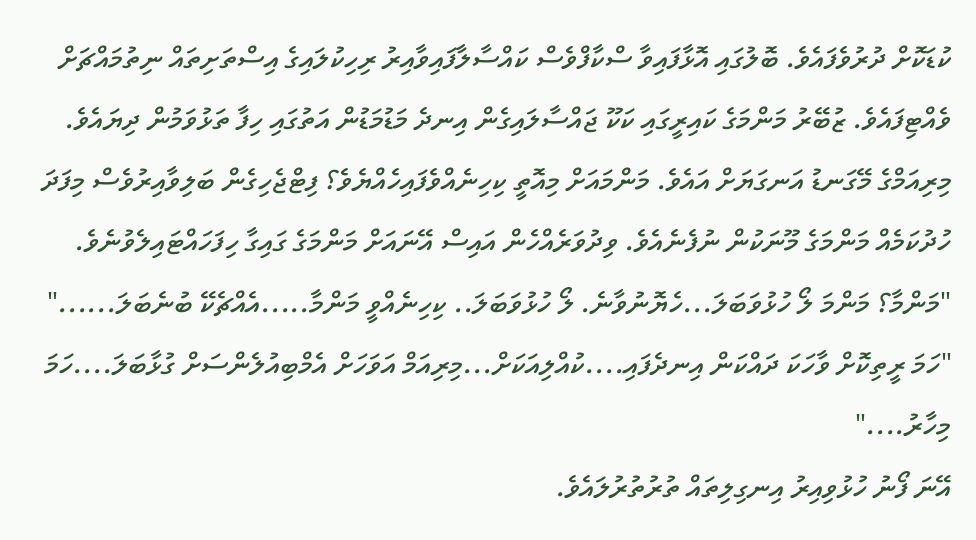ކުޑަކޮށް ދުރުވެފައެވެ. ބޮލުގައި އޮޅާފައިވާ ސްކާފްވެސް ކައްސާލާފައިވާއިރު ރިހިކުލައިގެ އިސްތަށިތައް ނިތުމައްޗަށް ވެއްޓިފައެވެ. ޒުބޭރު މަންމަގެ ކައިރީގައި ކަކޫ ޖައްސާލައިގެން އިނދެ މަޑުމަޑުން އަތުގައި ހިފާ ތަޅުވަމުން ދިޔައެވެ. މިރިއަމްގެ މޭގަނޑު އަނގަޔަށް އައެވެ. މަންމައަށް މިއޮތީ ކިހިނެއްވެފައިހެއްޔެވެ؟ ފިޓްޖެހިގެން ބަލިވާއިރުވެސް މިފަދަ ހުދުކަމެއް މަންމަގެ މޫނަކުން ނުފެނެއެވެ. ވިދުވަރެއްހެން އައިސް އޭނައަށް މަންމަގެ ގައިގާ ހިފަހައްޓައިލެވުނެވެ.
"މަންމާ؟ މަންމަ ލޯ ހުޅުވަބަލަ...ހެޔޮނުވާނެ. ލޯ ހުޅުވަބަލަ.. ކިހިނެއްވީ މަންމާ.....އެއްޗެކޭ ބުނެބަލަ......"
"ހަމަ ރީތިކޮށް ވާހަކަ ދައްކަން އިނދެފައި....ކުއްލިއަކަށް...މިރިއަމް އަވަހަށް އެމްބިއުލެންސަށް ގުޅާބަލަ....ހަމަ މިހާރު...."
އޭނަ ފޯނު ހުޅުވިއިރު އިނގިލިތައް ތުރުތުރުލައެވެ.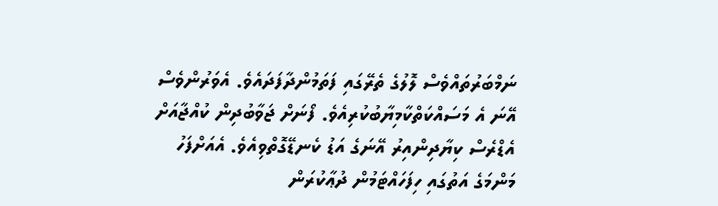ނަމްބަރުތައްވެސް ލޮލުގެ ތެރޭގައި ފަތަމުންދާފަދައެވެ. އެވަރުންވެސް އޭނަ އެ މަސައްކަތްކާމިޔާބުކުރިއެވެ. ފޯނަށް ޖަވާބުދިން ކުއްޖާއަށް އެޑްރެސް ކިޔާދިންއިރު އޭނަގެ އަޑު ކެނޑޭގޮތްވިއެވެ. އެއަށްފަހު މަންމަގެ އަތުގައި ހިފަހައްޓަމުން ދުޢާކުރަން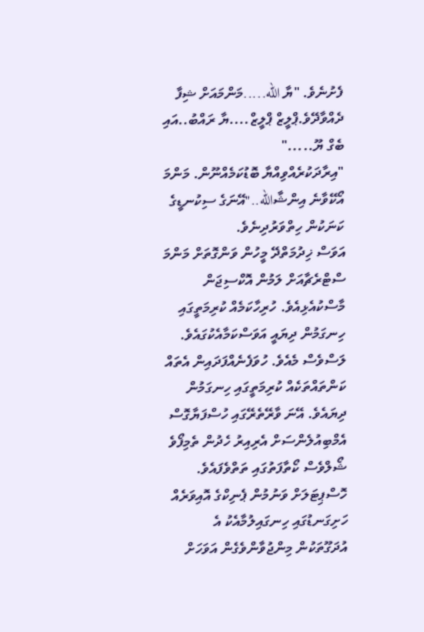ފެށުނެވެ. "ޔާ الله.....މަންމައަށް ޝިފާ ދެއްވާދޭވެ.ޕްލީޒް ޕްލީޒް....ޔާ ރައްބު..އައި ބެގް ޔޫ....."
"އިރާދަކުރެއްވިއްޔާ ބޮޑުކަމެއްނޫން. މަންމަ އޯކޭވާނެ އިންޝާالله.."އޭނަގެ ސިކުނޑީގެ ކަނަކުން ހިތްވަރުދިނެވެ.
އަވަސް ޚިދުމަތްދޭ މީހުން ވަންގޮތަށް މަންމަ ސްޓްރެޗާއަށް ލަމުން އޮކްސިޖަން މާސްކުއެޅިއެވެ. ހުރިހާކަމެއް ކުރިމަތީގައި ހިނގަމުން ދިޔައީ އަވަސްކަމާއެކުގައެވެ. ލަސްވެސް މެއެވެ. ހުވަފެނެއްފަދައިން އެތައް ކަންތައްތަކެއް ކުރިމަތީގައި ހިނގަމުން ދިޔައެވެ. އޭނަ ވާރޭތެރޭގައި ހުސްފަޔާގޮސް އެމްބިއުލެންސަށް އެރިއިރު ހެދުން ތެމިފޯވެ ޝޯލްވެސް ކޯތާފަތުގައި ތަތްވެފައެވެ.
ހޮސްޕިޓަލަށް ވަނުމުން ޕެނިކްގެ އޮއިވަރެއް ހަށިގަނޑުގައި ހިނގައިލުމާއެކު އެ އުދަގޫތަކުން މިންޖުވާންވެގެން އަވަހަށް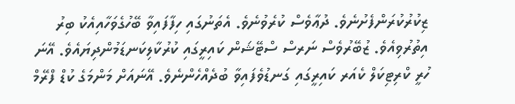ޒިކުރުކުރަންފެށުނެވެ. ދުޢާވެސް ކުރެވުނެވެ. އެތަނުގައި ހިފާފައިވާ ބޭހުގެވަހާއިއެކު ބިރު އިތުރުވިއެވެ. ޒުބޭރުވެސް ނަރސް ސްޓޭޝަން ކައިރީގައި ކުރުކާލިކަނޑަމުންދިޔައެވެ. އޭނަ ހުރީ ކްރިޓިކަލް ކެއަރ ކައިރީގައި ގަނޑުވެފައިވާ ބުދެއްހެންނެވެ. އޭނައަށް މަންމަގެ ކުޑް ފްރޭމް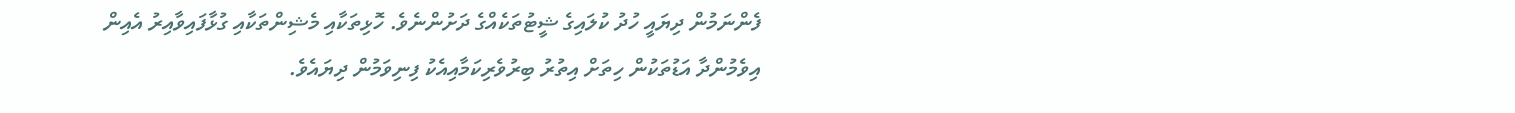ފެންނަމުން ދިޔައީ ހުދު ކުލައިގެ ޝީޓުތަކެއްގެ ދަށުންނެވެ. ހޮޅިތަކާއި މެޝިންތަކާއި ގުޅާފައިވާއިރު އެއިން އިވެމުންދާ އަޑުތަކުން ހިތަށް އިތުރު ބިރުވެރިކަމާއިއެކު ފިނިވަމުން ދިޔައެވެ.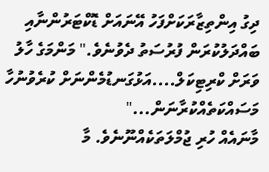ދިގު އިންތިޒާރަކަށްފަހު އޭނައަށް ޑޮކްޓަރުންނާއި ބައްދަލުކުރަން ފުރުސަތު ދެވުނެވެ." މަންމަގެ ހާލު ވަރަށް ކްރިޓިކަލް....އަޅުގަނޑުމެންނަށް ކުރެވުނުހާ މަސައްކަތެއްކުރާނަން..."
މާނައެއް ހުރި ޖުމްލަތަކެއްނޫނެވެ. މާ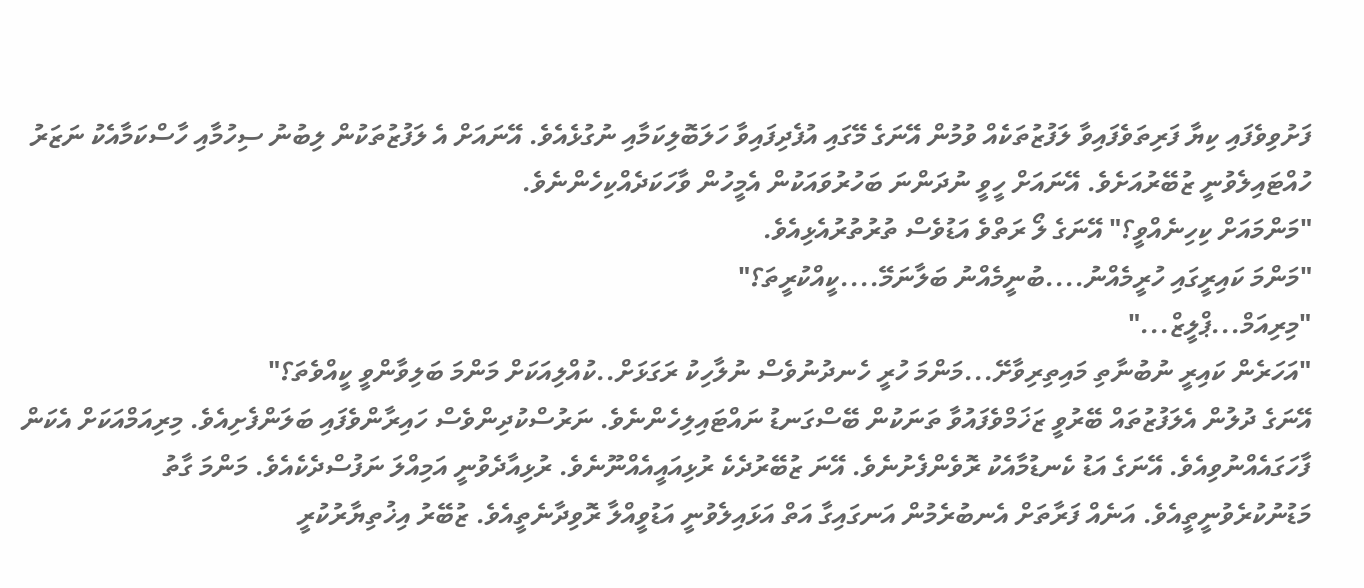ފަށުވިވެފައި ކިޔާ ފަރިތަވެފައިވާ ލަފުޒުތަކެއް ވުމުން އޭނަގެ މޭގައި އުފެދިފައިވާ ހަލަބޮލިކަމާއި ނުގުޅެއެވެ. އޭނައަށް އެ ލަފުޒުތަކުން ލިބުނު ސިހުމާއި ހާސްކަމާއެކު ނަޒަރު ހުއްޓައިލެވުނީ ޒުބޭރުއަށެވެ. އޭނައަށް ހީވީ ނުދަންނަ ބަހުރުވައަކުން އެމީހުން ވާހަކަދެއްކިހެންނެވެ.
"މަންމައަށް ކިހިނެއްވީ؟" އޭނަގެ ލޯ ރަތްވެ އަޑުވެސް ތުރުތުރުއެޅިއެވެ.
"މަންމަ ކައިރީގައި ހުރީމެއްނު....ބުނީމެއްނު ބަލާނަމޭ....ކީއްކުރީތަ؟"
"މިރިއަމް...ޕްލީޒް..."
"އަހަރެން ކައިރީ ނުބުނާތި މައިތިރިވާށޭ...މަންމަ ހުރީ ހެނދުނުވެސް ނުލާހިކު ރަގަޅަށް..ކުއްލިއަކަށް މަންމަ ބަލިވާންވީ ކީއްވެތަ؟"
އޭނަގެ ދުލުން އެލަފުޒުތައް ބޭރުވީ ޒަޚަމްވެފައުވާ ތަނަކުން ބޭސްގަނޑު ނައްޓައިލިހެންނެވެ. ނަރުސްކުދިންވެސް ހައިރާންވެފައި ބަލަންފެށިއެވެ. މިރިއަމްއަކަށް އެކަން ފާހަގައެއްނުވިއެވެ. އޭނަގެ އަޑު ކެނޑުމާއެކު ރޮވެންފެށުނެވެ. އޭނަ ޒުބޭރުދެކެ ރުޅިއައީއެއްނޫނެވެ. ރުޅިއާދެވުނީ އަމިއްލަ ނަފުސްދެކެއެވެ. މަންމަ ގާތު މަޑުނުކުރެވުނީތީއެވެ. އަނެއް ފަރާތަށް އެނބުރެމުން އަނގައިގާ އަތް އަޅައިލެވުނީ އަޑުވީއްލާ ރޮވިދާނެތީއެވެ. ޒުބޭރު އިޚުތިޔާރުކުރީ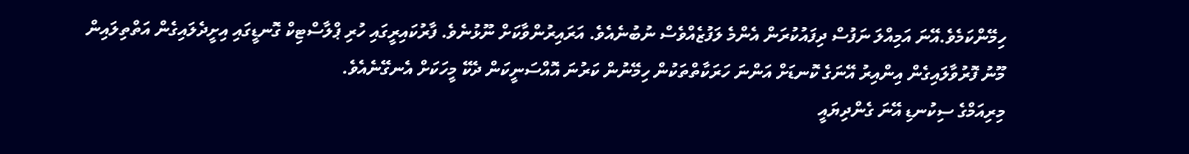ހިމޭންކަމެވެ.އޭނަ އަމިއްލަ ނަފުސް ދިފައުކުރަން އެންމެ ލަފުޒެއްވެސް ނުބުނެއެވެ. އަރައިރުންވާކަށް ނޫޅުނެވެ. ފާރުކައިރީގައި ހުރި ޕްލާސްޓިކް ގޮނޑީގައި އިށީދެލައިގެން އަތްތިލައިން މޫނު ފޮރުވާލައިގެން އިންއިރު އޭނަގެ ކޮނޑަށް އަންނަ ހަރަކާތްތަކުން ހިމޭނުން ކަރުނަ އޮއްސަނީކަން ދެކޭ މީހަކަށް އެނގޭނެއެވެ.
މިރިއަމްގެ ސިކުނޑި އޭނަ ގެންދިޔައީ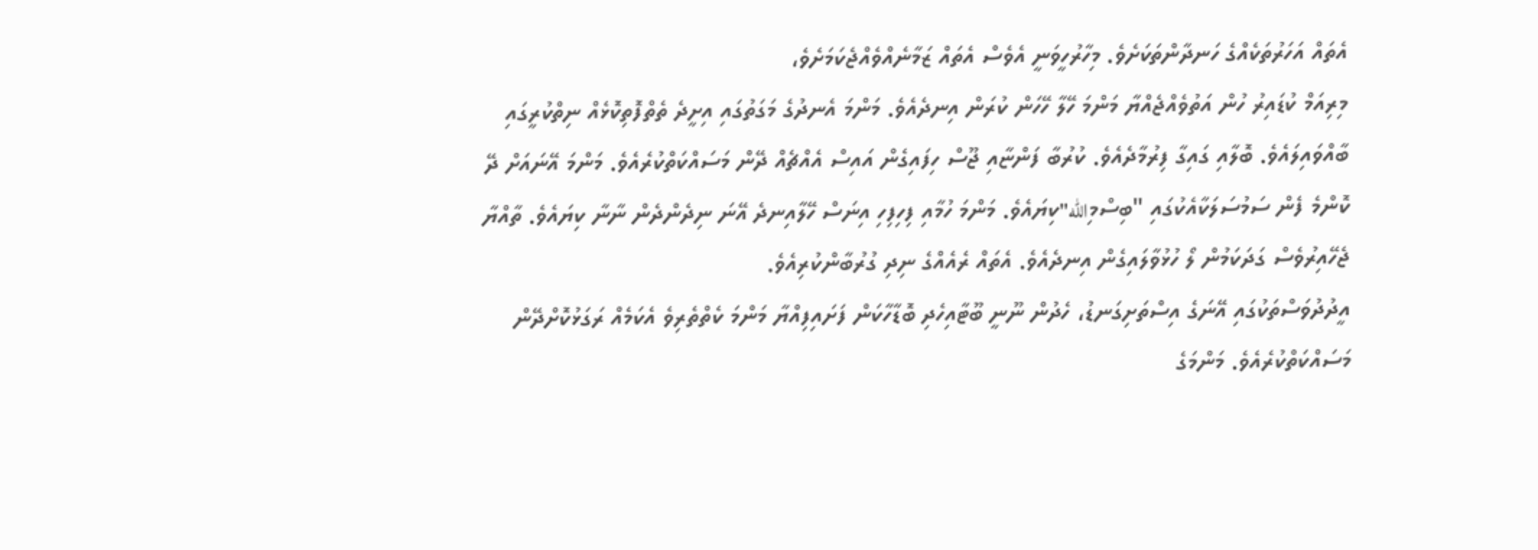އެތައް އަހަރުތަކެއްގެ ހަނދާންތަކަށެވެ. މިހާރުހީވަނީ އެވެސް އެތައް ޒަމާނެއްވެއްޖެކަމަށެވެ،
މިރިއަމް ކުޑައިރު ހުން އަތުވެއްޖެއްޔާ މަންމަ ހޭލާ ހޭހަން ކުރަން އިނދެއެވެ. މަންމަ އެނދުގެ މަގަތުގައި އިށީދެ ތެތްފޮތިކޮޅެއް ނިތްކުރީގައި ބާއްވައިލައެވެ. ބޮލާއި ގައިގާ ފިރުމާދެއެވެ. ކުރުބާ ފަންޏާއި ޖޫސް ހިފައިގެން އައިސް އެއްޗެއް ދޭން މަސައްކަތްކުރެއެވެ. މަންމަ އޭނައަށް ދޭ ކޮންމެ ފެން ސަމުސަލަކާއެކުގައި "ބިސްމިالله"ކިޔައެވެ. މަންމަ ހުމާއި ފިހިފިހި އިނަސް ހޭލާއިނދެ އޭނަ ނިދެންދެން ނާނާ ކިޔައެވެ. ތާއްޔާ ޖެހޭއިރުވެސް ގަދަކަމުން ލޯ ހުޅުވާލައިގެން އިނދެއެވެ. އެތައް ރެއެއްގެ ނިދި ގުރުބާންކުރިއެވެ.
އީދުދުވަސްތަކުގައި އޭނަގެ އިސްތަށިގަނޑު، ހެދުން ނޫނީ ބޫޓާއިހެދި ބޮޑާހާކަން ފަށައިފިއްޔާ މަންމަ ކެތްތެރިވެ އެކަމެއް ރަގަޅުކޮށްދޭން މަސައްކަތްކުރެއެވެ. މަންމަގެ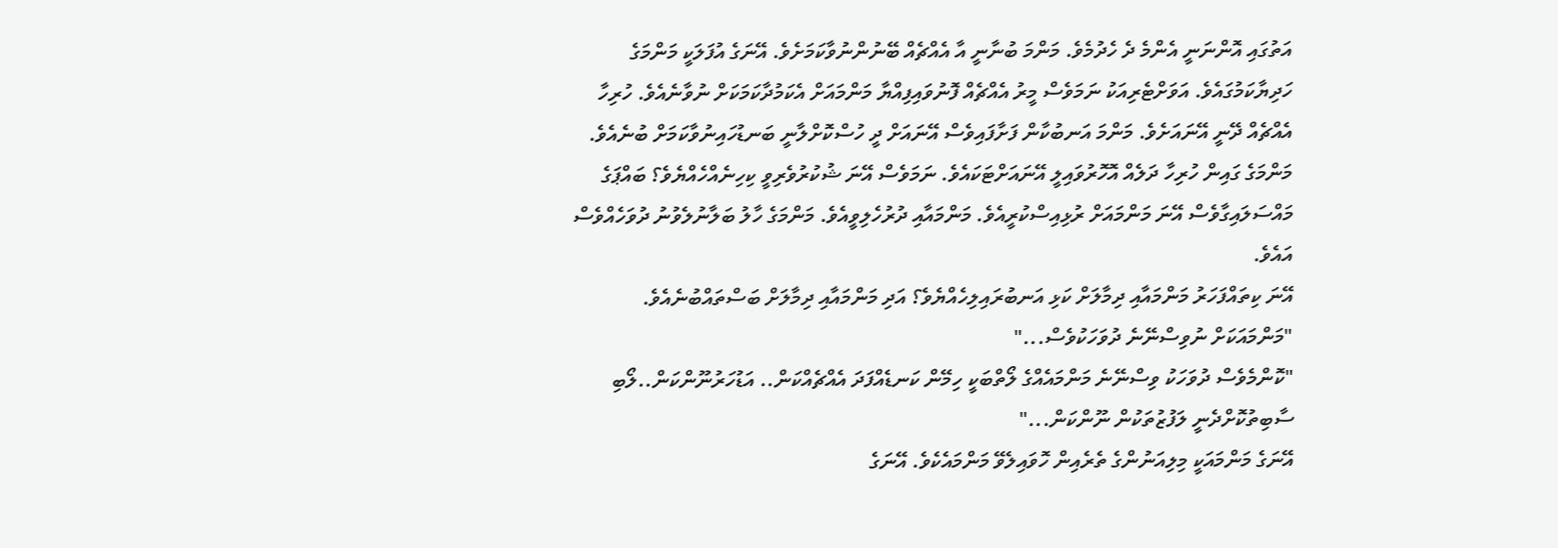އަތުގައި އޮންނަނީ އެންމެ ދެ ހެދުމެވެ. މަންމަ ބުނާނީ އާ އެއްޗެއް ބޭނުންނުވާކަމަށެވެ. އޭނަގެ އުފަލަކީ މަންމަގެ ހަދިޔާކަމުގައެވެ. އަވަށްޓެރިއަކު ނަމަވެސް މީރު އެއްޗެއް ފޮނުވައިފިއްޔާ މަންމައަށް އެކަމުދާކަމަކަށް ނުވާނެއެވެ. ހުރިހާ އެއްޗެއް ދޭނީ އޭނައަށެވެ. މަންމަ އަނބުކާން ފަށާފައިވެސް އޭނައަށް ދީ ހުސްކޮށްލާނީ ބަނޑުހައިނުވާކަމަށް ބުނެއެވެ. މަންމަގެ ގައިން ހުރިހާ ދަލެއް އޮހޮރުވައިލީ އޭނައަށްޓަކައެވެ. ނަމަވެސް އޭނަ ޝުކުރުވެރިވީ ކިހިނެއްހެއްޔެވެ؟ ބައްޕަގެ މައްސަލައިގާވެސް އޭނަ މަންމައަށް ރުޅިއިސްކުރީއެވެ. މަންމައާއި ދުރުހެލިވީއެވެ. މަންމަގެ ހާލު ބަލާނުލެވުނު ދުވަހެއްވެސް އައެވެ.
އޭނަ ކިތައްފަހަރު މަންމައާއި ދިމާލަށް ކަޅި އަނބުރައިލިހެއްޔެވެ؟ އަދި މަންމައާއި ދިމާލަށް ބަސްތައްބުނެއެވެ.
"މަންމައަކަށް ނުވިސްނޭނެ ދުވަހަކުވެސް..."
"ކޮންމެވެސް ދުވަހަކު ވިސްނޭނެ މަންމައެއްގެ ލޯތްބަކީ ހިމޭން ކަނޑެއްފަދަ އެއްޗެއްކަން.. އަޑުހަރުނޫންކަން..ލޯބި ސާބިތުކޮށްދެނީ ލަފުޒުތަކުން ނޫންކަން..."
އޭނަގެ މަންމައަކީ މިލިއަނުންގެ ތެރެއިން ހޮވައިލެވޭ މަންމައެކެވެ. އޭނަގެ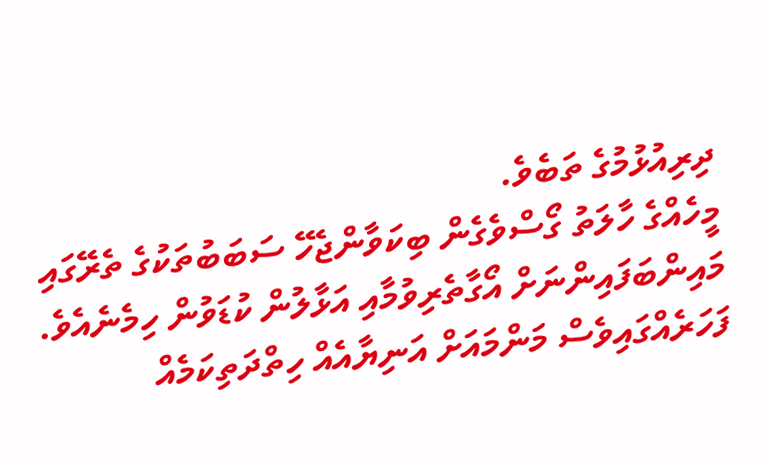ދިރިއުޅުމުގެ ތަބެވެ.
މީހެއްގެ ހާލަތު ގޯސްވެގެން ބިކަވާންޖެހޭ ސަބަބުތަކުގެ ތެރޭގައި މައިންބަފައިންނަށް އޯގާތެރިވުމާއި އަޅާލުން ކުޑަވުން ހިމެނެއެވެ. ފަހަރެއްގައިވެސް މަންމައަށް އަނިޔާއެއް ހިތްދަތިކަމެއް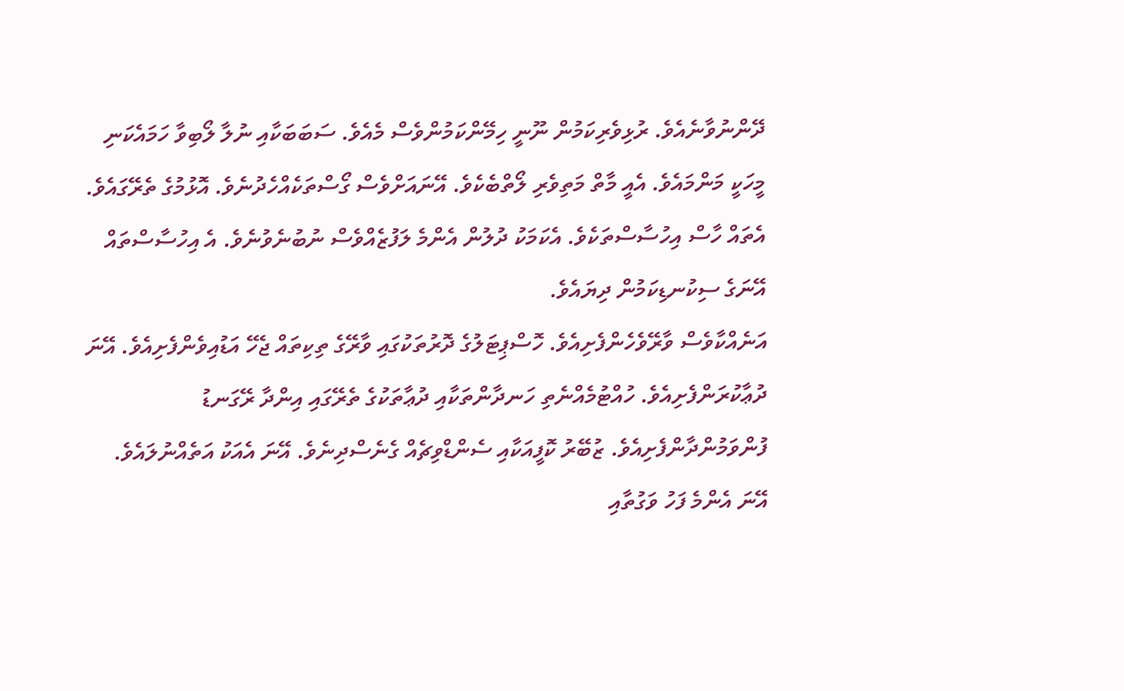ދޭންނުވާނެއެވެ. ރުޅިވެރިކަމުން ނޫނީ ހިމޭންކަމުންވެސް މެއެވެ. ސަބަބަކާއި ނުލާ ލޯބިވާ ހަމައެކަނި މީހަކީ މަންމައެވެ. އެއީ މާތް މަތިވެރި ލޯތްބެކެވެ. އޭނައަށްވެސް ގޯސްތަކެއްހެދުނެވެ. އޮޅުމުގެ ތެރޭގައެވެ.
އެތައް ހާސް އިހުސާސްތަކެވެ. އެކަމަކު ދުލުން އެންމެ ލަފުޒެއްވެސް ނުބުނެވުނެވެ. އެ އިހުސާސްތައް އޭނަގެ ސިކުނޑިކަމުން ދިޔައެވެ.
އަނެއްކާވެސް ވާރޭވެހެންފެށިއެވެ. ހޮސްޕިޓަލުގެ ދޮރުތަކުގައި ވާރޭގެ ތިކިތައް ޖެހޭ އަޑުއިވެންފެށިއެވެ. އޭނަ ދުޢާކުރަންފެށިއެވެ. ހުއްޓުމެއްނެތި ހަނދާންތަކާއި ދުޢާތަކުގެ ތެރޭގައި އިންދާ ރޭގަނޑު ފުންވަމުންދާންފެށިއެވެ. ޒުބޭރު ކޮފީއަކާއި ސެންޑްވިޗެއް ގެނެސްދިނެވެ. އޭނަ އެއަކު އަތެއްނުލައެވެ.
އޭނަ އެންމެ ފަހު ވަގުތާއި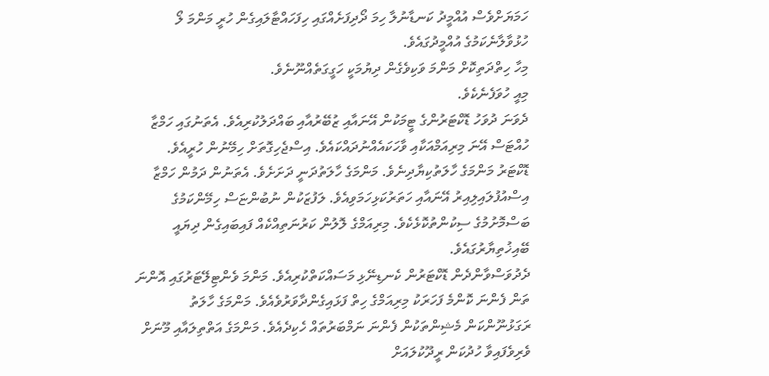ހަމަޔަށްވެސް އުއްމީދު ކަނޑާނުލާ ހިމަ ދޯދިފަށެއްގައި ހިފަހައްޓާލައިގެން ހުރީ މަންމަ ލޯ ހުޅުވާލާނެކަމުގެ އުއްމީދުގައެވެ.
މިހާ ހިތްދަތިކޮށް މަންމަ ވަކިވެގެން ދިޔުމަކީ ހަގީގަތެއްނޫނެވެ.
މިއީ ހުވަފެނެކެވެ.
ދެވަނަ ދުވަހު ޑޮކްޓަރުންގެ ޓީމަކުން އޭނައާއި ޒުބޭރުއާއި ބައްދަލުކުރިއެވެ. އެތަނުގައި ހަމްޒާ ހުއްޓަސް އޭނަ މިރިއަމްއަކާއި ވާހަކައެއްނުދައްކައެވެ. އިސްޖެހިގޮތަށް ހިމޭނުން ހުރީއެވެ. ޑޮކްޓަރު މަންމަގެ ހާލަތުކިޔާދިނެވެ. މަންމަގެ ހާލަތުދަނީ ދަށަށެވެ. އެތަނުން ދަމުން ހަމްޒާ އިސްއުފުލައިލިއިރު އޭނައާއި ހަތަރުކަޅިހަމަވިއެވެ. ލަފުޒަކުން ނުބުންޏަސް ހިމޭންކަމުގެ ބަސްމޮށުމުގެ ސިކުންތުކޮޅެކެވެ. މިރިއަމްގެ ލޮލުން ކަރުނަތިއްކެއް ފައިބައިގެން ދިޔައީ ބޭއިޚުތިޔާރުގައެވެ.
ދެދުވަސްވާންދެން ޑޮކްޓަރުން ކެނޑިނޭޅި މަސައްކަތްކުރިއެވެ. މަންމަ ވެންޓިލޭޓަރުގައި އޮންނަ ތަން ފެންނަ ކޮންމެ ފަހަރަކު މިރިއަމްގެ ހިތް ފަޅައިގެންދާވަރުވެއެވެ. މަންމަގެ ހާލަތު ރަގަޅުނޫންކަން މެޝިންތަކުން ފެންނަ ނަމްބަރުތައް ހެކިދެއެވެ. މަންމަގެ އަތްތިލައާއި މޫނަށް ވެރިވެފައިވާ ހުދުކަން ރީދޫކުލައަށް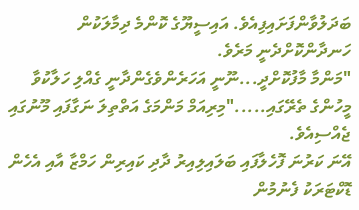ބަދަލުވާންފަށައިފިއެވެ. އައިސީޔޫގެ ކޮންމެ ދިމާލަކުން ހަނދާންކޮށްދެނީ މަރެވެ.
"މަންމާ މާފުކޮށްދީ...ނޫނީ އަހަރެންވެގެންދާނީ ގެއްލި ހަލާކުވާ މީހުންގެ ތެރޭގައި....."މިރިއަމް މަންމަގެ އަތްތިލަ ނަގާފައި މޫނުގައި ޖެއްސިއެވެ.
އޭނަ ކަރުނަ ފޮހެލާފައި ބަލައިލިއިރު ދާދި ކައިރިން ހަމްޒާ އާއި އެހެން ޑޮކްޓަރަކު ފެނުމުން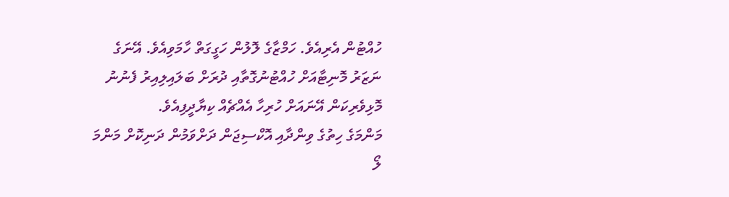ހުއްޓުން އެރިއެވެ. ހަމްޒާގެ ލޮލުން ހަގީގަތް ހާމަވިއެވެ. އޭނަގެ ނަޒަރު މޮނިޓާއަށް ހުއްޓުނުގޮތާއި ދުރަށް ބަލައިލިއިރު ފެނުނު މޮޅިވެރިކަން އޭނައަށް ހުރިހާ އެއްޗެއް ކިޔާދީފިއެވެ.
މަންމަގެ ހިތުގެ ވިންދާއި އޮކްސިޖަން ދަށްވަމުން ދަނިކޮށް މަންމަ ލޯ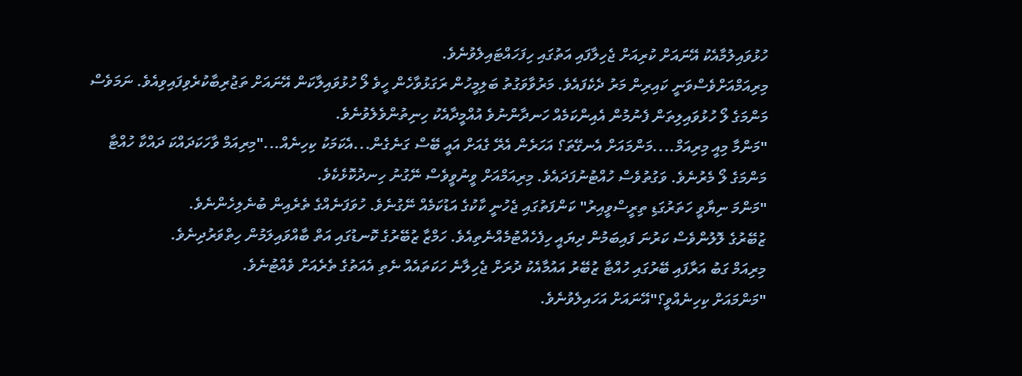ހުޅުވައިލުމާއެކު އޭނައަށް ކުރިއަށް ޖެހިލާފައި އަތުގައި ހިފަހައްޓައިލެވުނެވެ.
މިރިއަމްއަށްވެސްވަނީ ކައިރިން މަރު ދެކެފައެވެ. މަރުވާވަގުތު ބަލިމީހުން ރަގަޅުވާހެން ހީވެ ލޯ ހުޅުވައިލާކަން އޭނައަށް ތަޖުރިބާކުރެވިފައިވިއެވެ. ނަމަވެސް މަންމަގެ ލޯ ހުޅުވައިލިތަން ފެނުމުން އެއިންކަމެއް ހަނދާންނުވެ އުއްމީދާއެކު ހިނިތުންވެލެވުނެވެ.
"މަންމާ މިއީ މިރިއަމް....މަންމައަށް އެނގޭތަ؟ އަހަރެން އެރޭ ގެއަށް އައީ ބޭސް ގަނެގެން...އެކަމަކު ކިހިނެއް..."މިރިއަމް ވާހަކަދައްކަ ދައްކާ ހުއްޓާ މަންމަގެ ލޯ މެރުނެވެ. ވަގުތުވެސް ހުއްޓުނުފަދައެވެ. މިރިއަމްއަށް ވީނުވީވެސް ނޭގުނު ހިނދުކޮޅެކެވެ.
"މަންމަ ނިޔާވީ ހަތަރުގަޑި ތިރީސްވީއިރު" ކަންފަތުގައި ޖެހުނީ ކާކުގެ އަޑުކަމެއް ނޭގުނެވެ. ހުވަފަނެއްގެ ތެރެއިން ބުނެލިހެންނެވެ.
ޒުބޭރުގެ ލޮލުންވެސް ކަރުނަ ފައިބަމުން ދިޔައީ ހިފެހެއްޓުމެއްނެތިއެވެ. ހަމްޒާ ޒުބޭރުގެ ކޮނޑުގައި އަތް ބާއްވައިލަމުން ހިތްވަރުދިނެވެ.
މިރިއަމް ގަބު އަރާފައި ބޭރުގައި ހުއްޓާ ޒުބޭރު އައުމާއެކު ދުރަށް ޖެހިލާނެ ހަކަތައެއް ނެތި އެއަތުގެ ތެރެއަށް ވެއްޓުނެވެ.
"މަންމައަށް ކިހިނެއްވީ؟"އޭނައަށް އަހައިލެވުނެވެ.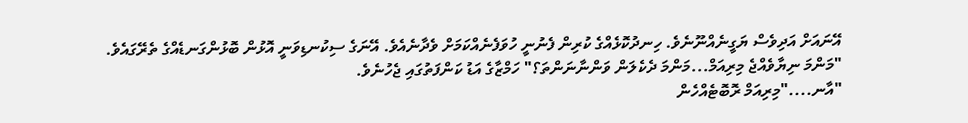އޭނައަށް އަދިވެސް ޔަގީނެއްނޫނެވެ. ހިނދުކޮޅެއްގެ ކުރިން ފެނުނީ ހުވަފެނެއްކަމަށް ވެދާނެއެވެ. އޭނަގެ ސިކުނޑިވަނީ އޮޅުން ބޮޅުންގަނޑެއްގެ ތެރޭގައެވެ.
"މަންމަ ނިޔާވެއްޖެ މިރިއަމް...މަންމަ ދެކެލަން ވަންނާނަންތަ؟" ހަމްޒާގެ އަޑު ކަންފަތުގައި ޖެހުނެވެ.
"އާނ...."މިރިއަމް ރޮބޮޓެއްހެން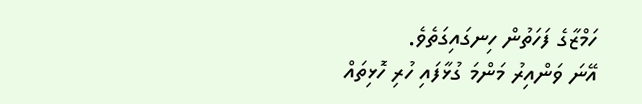ހަމްޒާގެ ފަހަތުން ހިނގައިގަތެވެ.
އޭނަ ވަންއިރު މަންމަ ގުޅާފައި ހުރި ހޮޅިތައް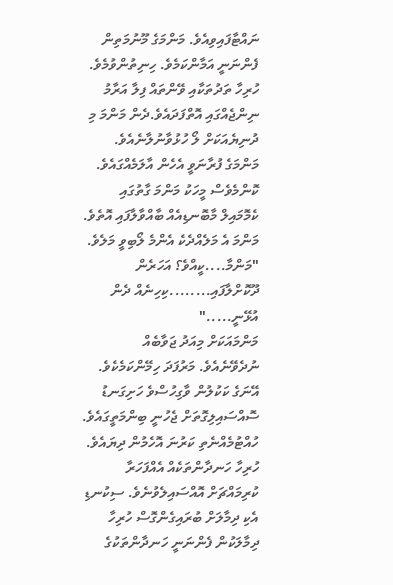ނައްޓާފައިވިއެވެ. މަންމަގެ މޫނުމަތިން ފެންނަނީ އަމާންކަމެވެ. ހިނިތުންވުމެވެ. ހުރިހާ ތަދުތަކާއި ވޭންތައް ފިލާ އަރާމު ނިންޖެއްގައި އޮތްފަދައެވެ.ދެން މަންމަ މި ދުނިޔެއަކަށް ލޯ ހުޅުވާނުލާނެއެވެ. މަންމަގެ ފުރާނަވީ އެހެން އާލަމެއްގައެވެ. ކޮންމެވެސް މީހަކު މަންމަ ގާތުގައި ކެމޮމައިލް މާބޮނޑިއެއް ބާއްވާލާފައި އޮތެވެ. މަންމަ އެ މަލެއްދެކެ އެންމެ ލޯބިވީ މަލެވެ.
"މަންމާ....ކީއްވެ؟ އަހަރެން ދޫކޮށްލާފައި........ކިހިނެއް ދެން އުޅޭނީ....."
މަންމައަކަށް މިއަދު ޖަވާބެއް ނުދެވޭނެއެވެ. މަރުފަދަ ހިމޭންކަމެކެވެ.
އޭނަގެ ކަކުލުން ވާގިހުސްވެ ހަށިގަނޑު ސޮއްސައިލިގޮތަށް ޖެހުނީ ބިންމަތީގައެވެ. ހުއްޓުމެއްނެތި ކަރުނަ އޮހެމުން ދިޔައެވެ. ހުރިހާ ހަނދާންތަކެއް އެއްފަހަރާ ކުރިމައްޗަށް އޮއްސައިލެވުނެވެ. ސިކުނޑި އެކި ދިމާލަށް ބުރައިގެންގޮސް ހުރިހާ ދިމާލަކުން ފެންނަނީ ހަނދާންތަކުގެ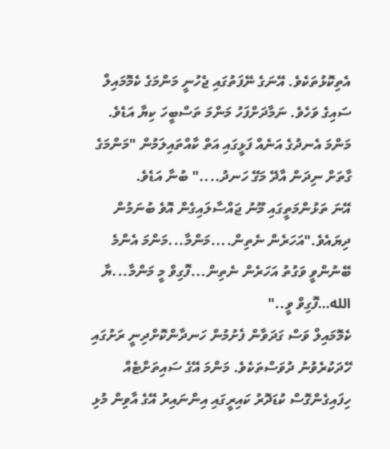އެތިކޮޅުތަކެވެ. އޭނަގެ ނޭފަތުގައި ޖެހުނީ މަންމަގެ ކެމޮމައިލް ސައިގެ ވަހެވެ. ނަމާދަށްފަހު މަންމަ ތަސްބީހަ ކިޔާ އަޑެވެ. މަންމަ އެނދުގެ އަނެއް ފަޅީގައި އަތް ކާއްތައިލަމުން "މަންމަގެ ގާތަށް ނިދަން އާދޭ މަގޭ ހަނދު...." ބުނާ އަޑެވެ.
އޭނަ ތަޅުންމަތީގައި މޫނު ޖައްސާލައިގެން އޮވެ ބުނަމުން ދިޔައެވެ."އަހަރެން ނެތިން....މަންމާ...މަންމަ އެންމެ ބޭނުންވީ ވަގުތު އަހަރެން ނެތިން...ފޮގިވް މީ މަންމާ...ޔާ الله...ފޮގިވް ވީ.."
ކެމޮމައިލް ވަސް ގަދަވާން ފެށުމުން ހަނދާންކޮށްދިނީ ރަށުގައި ހޭދަކުރެވުނު ދުވަސްތަކެވެ. މަންމަ އޭގެ ސައިތަށްޓެއް ހިފައިގެންގޮސް ކުޑަދޮރު ކައިރީގައި އިންނައިރު އޭގެ އާވިން މުޅި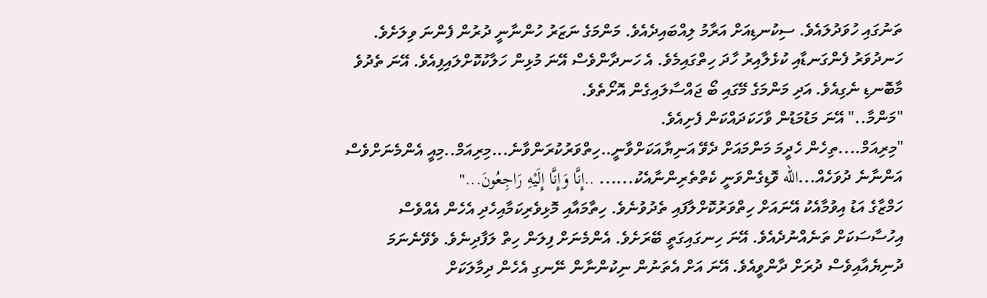ތަނުގައި ހުވަދުލައެވެ. ސިކުނޑިއަށް އަރާމު ލިއްބައިދެއެވެ. މަންމަގެ ނަޒަރު ހުންނާނީ ދުރުން ފެންނަ ވިލަށެވެ. ހަނދުވަރު ފެންގަނޑާއި ކުޅެލާއިރު ހާދަ ހިތްގައިމެވެ. އެ ހަނދާންވެސް އޭނަ މުޅިން ހަލާކުކޮށްލައިފިއެވެ. އޭނަ ތެދުވެ މާބޮނޑި ނެގިއެވެ. އަދި މަންމަގެ މޭގައި ބޯ ޖައްސާލައިގެން އޮށޯތެވެ.
"މަންމާ.." އޭނަ މަޑުމަޑުން ވާހަކަދައްކަން ފެށިއެވެ.
"މިރިއަމް....ތިހެން ހެދީމަ މަންމައަށް ދެވޭ އަނިޔާއަކަށްވާނީ..ހިތްވަރުކުރަންވާނެ...މިރިއަމް..މިއީ އެންމެނަށްވެސް އަންނާނެ ދުވަހެއް...الله ވޮޑިގެންވަނީ ކެތްތެރިންނާއެކު...... ..إِنَّا وَإِنَّا إِلَيْهِ رَاجِعُونَ..."
ހަމްޒާގެ އަޑު އިވުމާއެކު އޭނައަށް ހިތްވަރުކޮށްލާފައި ތެދުވުނެވެ. ހިތާމައާއި މޮޅިވެރިކަމާއިހެދި އެހެން އެއްވެސް އިހުސާސަކަށް ތަނެއްނުދެއެވެ. އޭނަ ހިނގައިގަތީ ބޭރަށެވެ. އެންމެނަށް ފިލަން ހިތް ލަފާދިނެވެ. ވެވޭނެނަމަ ދުނިޔެއާއިވެސް ދުރަށް ދާންވީއެވެ. އޭނަ އަށް އެތަނުން ނިކުންނާން ނޭނގި އެހެން ދިމާލަކަށް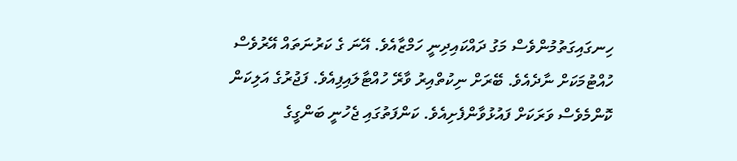ހިނގައިގަތުމުންވެސް މަގު ދައްކައިދިނީ ހަމްޒާއެވެ. އޭނަ ގެ ކަރުނަތައް އޭރުވެސް ހުއްޓުމަކަށް ނާދެއެވެ. ބޭރަށް ނިކުތްއިރު ވާރޭ ހުއްޓާލައިފިއެވެ. ފަޖުރުގެ އަލިކަން ކޮންމެވެސް ވަރަކަށް ފައުޅުވާންފެށިއެވެ. ކަންފަތުގައި ޖެހުނީ ބަންގީގެ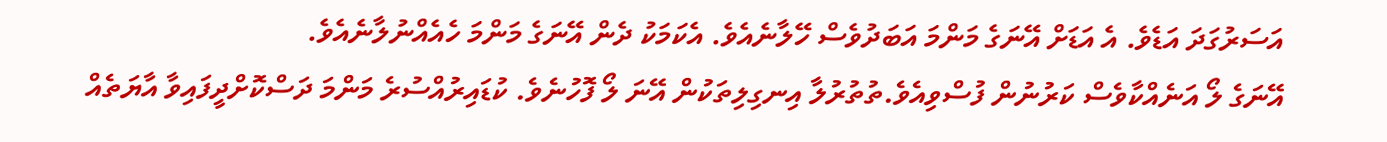އަސަރުގަދަ އަޑެވެ. އެ އަޑަށް އޭނަގެ މަންމަ އަބަދުވެސް ހޭލާނެއެވެ. އެކަމަކު ދެން އޭނަގެ މަންމަ ހެއެއްނުލާނެއެވެ.
އޭނަގެ ލޯ އަނެއްކާވެސް ކަރުނުން ފުސްވިއެވެ.ތުތުރުލާ އިނގިލިތަކުން އޭނަ ލޯ ފޮހުނެވެ. ކުޑައިރުއްސުރެ މަންމަ ދަސްކޮށްދީފައިވާ އާޔަތެއް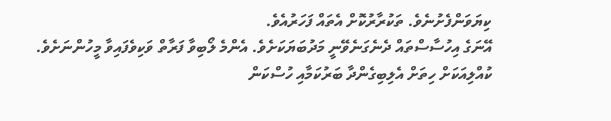ކިޔަވަންފެށުނެވެ. ތަކުރާރުކޮށް އެތައް ފަހަރުއެވެ.
އޭނަގެ އިހުސާސްތައް ދެނެގަނެވޭނީ މަދުބަޔަކަށެވެ. އެންމެ ލޯބިވާ ފަރާތް ވަކިވެފައިވާ މީހުންނަށެވެ. ކުއްލިއަކަށް ހިތަށް އެލިބިގެންދާ ބަރުކަމާއި ހުސްކަން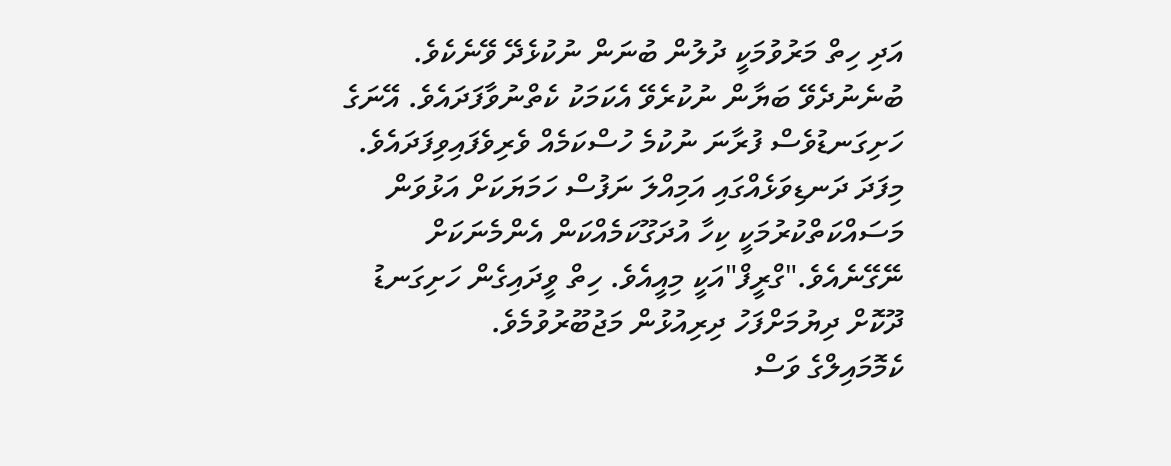އަދި ހިތް މަރުވުމަކީ ދުލުން ބުނަން ނުކުޅެދޭ ވޭނެކެވެ. ބުނެނުދެވޭ ބަޔާން ނުކުރެވޭ އެކަމަކު ކެތްނުވާފަދައެވެ. އޭނަގެ ހަށިގަނޑުވެސް ފުރާނަ ނުކުމެ ހުސްކަމެއް ވެރިވެފައިވިފަދައެވެ. މިފަދަ ދަނޑިވަޅެއްގައި އަމިއްލަ ނަފުސް ހަމަޔަކަށް އަޅުވަން މަސައްކަތްކުރުމަކީ ކިހާ އުދަގޫކަމެއްކަން އެންމެނަކަށް ނޭގޭނެއެވެ."ގްރީފް"އަކީ މިއީއެވެ. ހިތް ވީދައިގެން ހަށިގަނޑު ދޫކޮށް ދިޔުމަށްފަހު ދިރިއުޅުން މަޖުބޫރުވުމެވެ.
ކެމޮމައިލްގެ ވަސް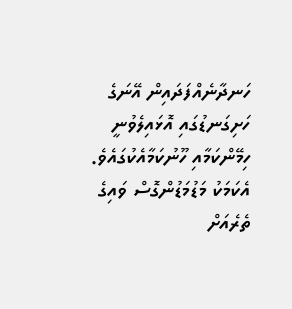ހަނދާނެއްފަދައިން އޭނަގެ ހަށިގަނޑުގައި އޮޅައިލެވުނީ ހިމޭންކަމާއި ހޫނުކަމާއެކުގައެވެ. އެކަމަކު މަޑުމަޑުންގޮސް ވައިގެ ތެރެއަށް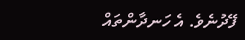ފޭދުނެވެ. އެ ހަނދާންތައް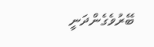ބޭރުވެގެންދަނީ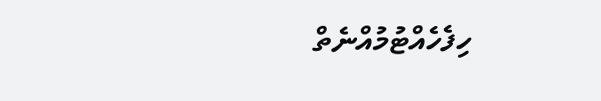ހިފެހެއްޓުމުއްނެތް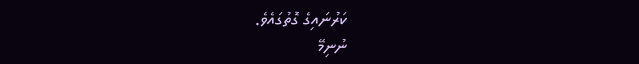ކަރުނައިގެ ގޮތުގައެވެ.
ނުނިމޭ